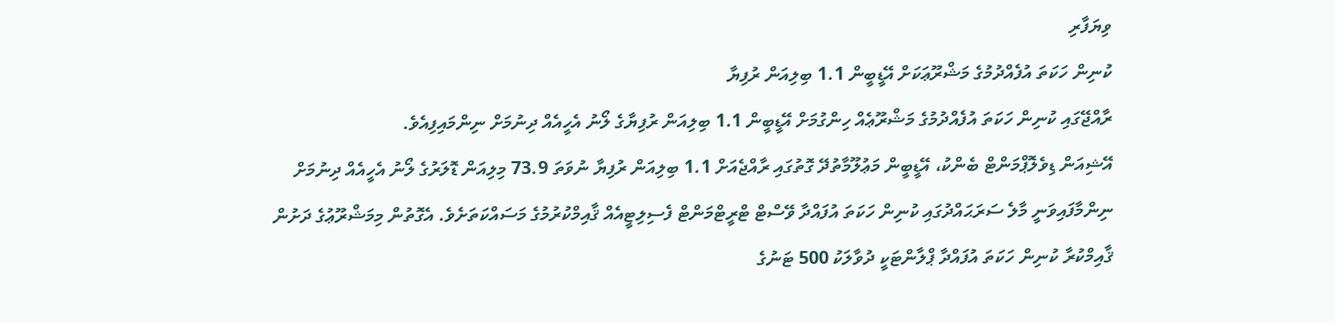ވިޔަފާރި
ކުނިން ހަކަތަ އުފެއްދުމުގެ މަޝްރޫޢަކަށް އޭޑީބީން 1.1 ބިލިއަން ރުފިޔާ
ރާއްޖޭގައި ކުނިން ހަކަތަ އުފެއްދުމުގެ މަޝްރޫޢެއް ހިންގުމަށް އޭޑީބީން 1.1 ބިލިއަން ރުފިޔާގެ ލޯނު އެހީއެއް ދިނުމަށް ނިންމައިފިއެވެ.
އޭޝިއަން ޑިވެލޮޕްމަންޓް ބެންކު، އޭޑީބީން މަޢުލޫމާތުދޭ ގޮތުގައި ރާއްޖެއަށް 1.1 ބިލިއަން ރުފިޔާ ނުވަތަ 73.9 މިލިއަން ޑޮލަރުގެ ލޯނު އެހީއެއް ދިނުމަށް ނިންމާފައިވަނީ މާލެ ސަރަޙައްދުގައި ކުނިން ހަކަތަ އުފައްދާ ވޭސްޓް ޓްރީޓްމަންޓް ފެސިލިޓީއެއް ޤާއިމްކުރުމުގެ މަސައްކަތަށެވެ. އެގޮތުން މިމަޝްރޫޢުގެ ދަށުން ޤާއިމްކުރާ ކުނިން ހަކަތަ އުފައްދާ ޕްލާންޓަކީ ދުވާލަކު 500 ޓަނުގެ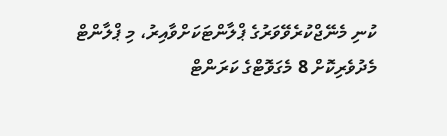ކުނި މެނޭޖްކުރެވޭވަރުގެ ޕްލާންޓަކަށްވާއިރު، މި ޕްލާންޓް މެދުވެރިކޮށް 8 މެގަވޮޓްގެ ކަރަންޓް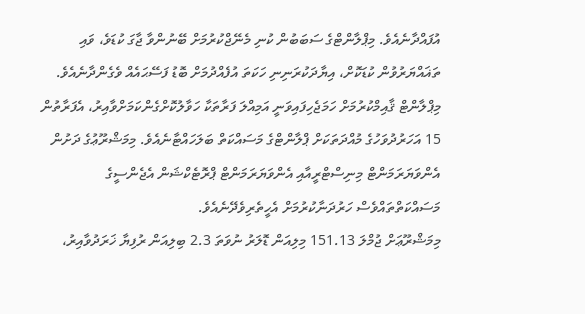އުފައްދާނެއެވެ. މިޕްލާންޓްގެ ސަބަބުން ކުނި މެނޭޖްކުރުމަށް ބޭނުންވާ ޖާގަ ކުޑަވެ، ވައި ތަޣައްޔަރުވުން ކުޑަކޮށް، އިޔާދަކުރަނިނި ހަކަތަ އުފެއްދުމަށް ބޮޑު ފަސޭޙައެއް ވެގެންދާނެއެވެ.
މިޕްލާންޓް ޤާއިމްކުރުމަށް ހަމަޖެހިފައިވަނީ އަމިއްލަ ފަރާތަކާ ހަވާލުކޮށްގެންކަމަށްވާއިރު، އެފަރާތުން 15 އަހަރުދުވަހުގެ މުއްދަތަކަށް ޕްލާންޓްގެ މަސައްކަތް ބަލަހައްޓާނެއެވެ. މިމަޝްރޫޢުގެ ދަށުން އެންވަޔަރަމަންޓް މިނިސްޓްރީއާއި އެންވަޔަރަމަންޓް ޕްރޮޓެކްޝަން އެޖެންސީގެ މަސައްކަތްތައްވެސް ހަރުދަނާކުރުމަށް އެހީތެރިވެދޭނެއެވެ.
މިމަޝްރޫޢަށް ޖުމްލަ 151.13 މިލިއަން ޑޮލަރު ނުވަތަ 2.3 ބިލިއަން ރުފިޔާ ޚަރަދުވާއިރު،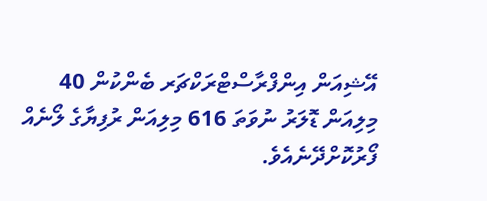އޭޝިއަން އިންފްރާސްޓްރަކްޗަރ ބެންކުން 40 މިލިއަން ޑޮލަރު ނުވަތަ 616 މިލިއަން ރުފިޔާގެ ލޯނެއް ފޯރުކޮށްދޭނެއެވެ.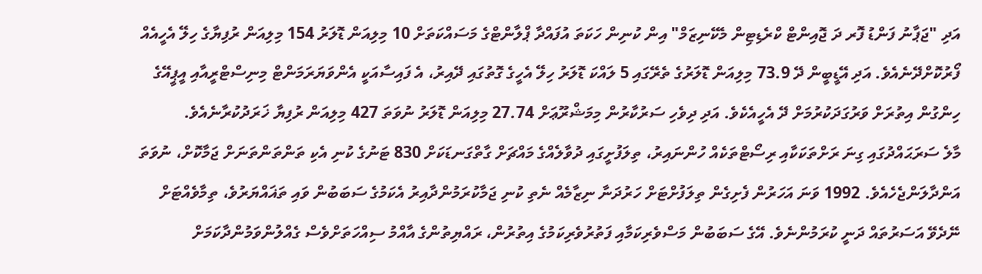އަދި "ޖަޕާނު ފަންޑު ފޮރ ދަ ޖޮއިންޓް ކްރެޑިޓިން މެކޭނިޒަމް" އިން ކުނިން ހަކަތަ އުފައްދާ ޕްލާންޓްގެ މަސައްކަތަށް 10 މިލިއަން ޑޮލަރު 154 މިލިއަން ރުފިޔާގެ ހިލޭ އެހީއެއް ފޯރުކޮށްދޭނެއެވެ. އަދި އޭޑީބީން ދޭ 73.9 މިލިއަން ޑޮލަރުގެ ތެރޭގައި 5 ލައްކަ ޑޮލަރު ހިލޭ އެހީގެ ގޮތުގައި ދޭއިރު، އެ ފައިސާއަކީ އެންވަޔަރަމަންޓް މިނިސްޓްރީއާއި އީޕީއޭގެ ހިންގުން އިތުރަށް ވަރުގަދަކުރުމަށް ދޭ އެހީއެކެވެ. އަދި ދިވެހި ސަރުކާރުން މިމަޝްރޫޢަށް 27.74 މިލިއަން ޑޮލަރު ނުވަތަ 427 މިލިއަން ރުފިޔާ ޚަރަދުކުރާނެއެވެ.
މާލެ ސަރަޙައްދުގައި ގިނަ ރަށްތަކަކާއި ރިސޯޓްތަކެއް ހުންނައިރު، ތިލަފުށީގައި ދުވާލެއްގެ މައްޗަށް ގާތްގަނޑަކަށް 830 ޓަނުގެ ކުނި އެކި ތަންތަންތަނަށް ޖަމާކޮށް، ނުވަތަ އަންދާލަންޖެހެއެވެ. 1992 ވަނަ އަހަރުން ފެށިގެން ތިލަފުށްޓަށް ހަރުދަނާ ނިޒާމެއް ނެތި ކުނި ޖަމާކުރަމުންދާއިރު އެކަމުގެ ސަބަބުން ވައި ތަޣައްޔަރުވެ، ތިމާވެއްޓަށް ނޭދެވޭ އަސަރުތައް ދަނީ ކުރަމުންނެވެ. އޭގެ ސަބަބުން މަސްވެރިކަމާއި ފަތުރުވެރިކަމުގެ އިތުރުން، ރައްޔިތުންގެ އާއްމު ސިއްހަތަށްވެސް ގެއްލުންވަމުންދާކަމަށް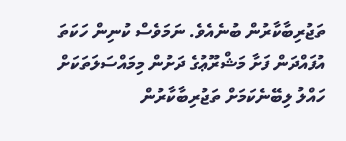ތަޖުރިބާކާރުން ބުނެއެވެ. ނަމަވެސް ކުނިން ހަކަތަ އުފައްދަން ފަށާ މަޝްރޫޢުގެ ދަށުން މިމައްސަލަތަކަށް ހައްލު ލިބޭނެކަމަށް ތަޖުރިބާކާރުން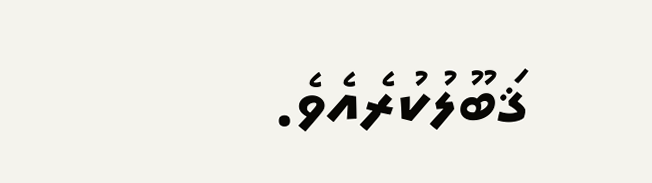ޤަބޫލުކުރެއެވެ.